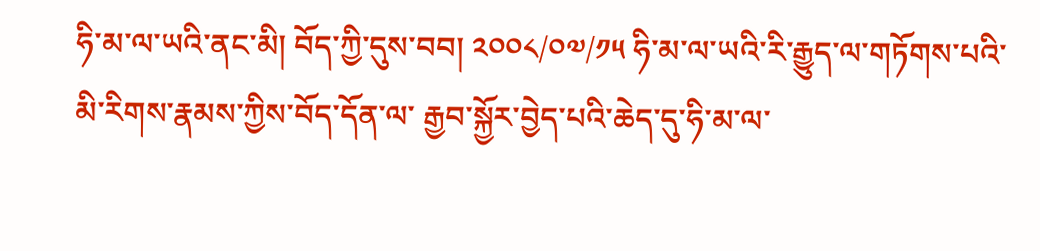ཧི་མ་ལ་ཡའི་ནང་མི། བོད་ཀྱི་དུས་བབ། ༢༠༠༨/༠༧/༡༥ ཧི་མ་ལ་ཡའི་རི་རྒྱུད་ལ་གཏོགས་པའི་མི་རིགས་རྣམས་ཀྱིས་བོད་དོན་ལ་ རྒྱབ་སྐྱོར་བྱེད་པའི་ཆེད་དུ་ཧི་མ་ལ་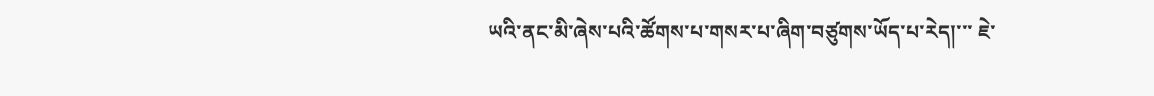ཡའི་ནང་མི་ཞེས་པའི་ཚོགས་པ་གསར་པ་ཞིག་བཙུགས་ཡོད་པ་རེད།་་་ ཇེ་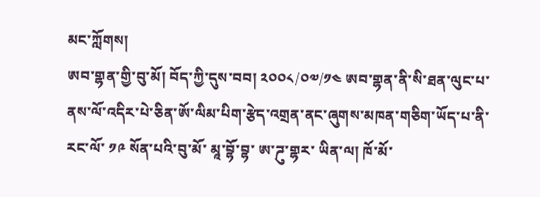མང་ཀློགས།
ཨབ་གྷན་གྱི་བུ་མོ། བོད་ཀྱི་དུས་བབ། ༢༠༠༨/༠༧/༡༤ ཨབ་གྷན་ནི་སི་ཐན་ལུང་པ་ནས་ལོ་འདིར་པེ་ཅིན་ཨོ་ལིམ་པིག་རྩེད་འགྲན་ནང་ཞུགས་མཁན་གཅིག་ཡོད་པ་ནི་རང་ལོ་ ༡༩ སོན་པའི་བུ་མོ་ མཱ་བྷོ་བྷ་ ཨ་ཌུ་གྷར་ ཡིན་ལ། ཁོ་མོ་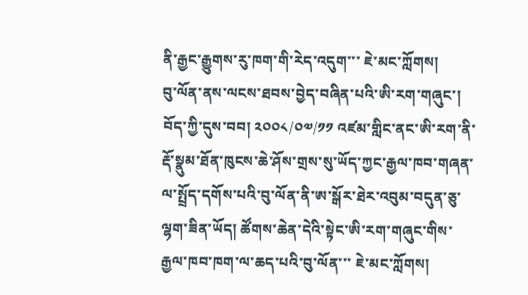ནི་རྒྱང་རྒྱུགས་རུ་ཁག་གི་རེད་འདུག་་་ ཇེ་མང་ཀློགས།
བུ་ལོན་ནས་ལངས་ཐབས་བྱེད་བཞིན་པའི་ཨི་རག་གཞུང་། བོད་ཀྱི་དུས་བབ། ༢༠༠༨/༠༧/༡༡ འཛམ་གླིང་ནང་ཨི་རག་ནི་རྡོ་སྣུམ་ཐོན་ཁུངས་ཆེ་ཤོས་གྲས་སུ་ཡོད་ཀྱང་རྒྱལ་ཁབ་གཞན་ལ་སྤྲོད་དགོས་པའི་བུ་ལོན་ནི་ཨ་སྒོར་ཐེར་འབུམ་བདུན་ཅུ་ལྷག་ཟིན་ཡོད། ཚོགས་ཆེན་དེའི་སྟེང་ཨི་རག་གཞུང་གིས་རྒྱལ་ཁབ་ཁག་ལ་ཆད་པའི་བུ་ལོན་་་ ཇེ་མང་ཀློགས།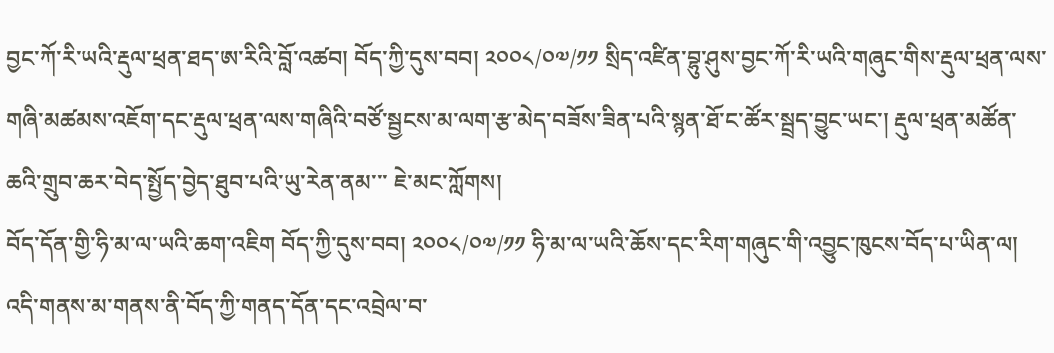བྱང་ཀོ་རི་ཡའི་རྡུལ་ཕྲན་ཐད་ཨ་རིའི་བློ་འཚབ། བོད་ཀྱི་དུས་བབ། ༢༠༠༨/༠༧/༡༡ སྲིད་འཛིན་བྷུ་ཤུས་བྱང་ཀོ་རི་ཡའི་གཞུང་གིས་རྡུལ་ཕྲན་ལས་གཞི་མཚམས་འཇོག་དང་རྡུལ་ཕྲན་ལས་གཞིའི་བཙོ་སྦྱངས་མ་ལག་རྩ་མེད་བཟོས་ཟིན་པའི་སྙན་ཐོ་ང་ཚོར་སྦྲད་བྱུང་ཡང་། རྡུལ་ཕྲན་མཚོན་ཆའི་གྲུབ་ཆར་བེད་སྤྱོད་བྱེད་ཐུབ་པའི་ཡུ་རེན་ནམ་་་ ཇེ་མང་ཀློགས།
བོད་དོན་གྱི་ཧི་མ་ལ་ཡའི་ཆག་འཇིག བོད་ཀྱི་དུས་བབ། ༢༠༠༨/༠༧/༡༡ ཧི་མ་ལ་ཡའི་ཆོས་དང་རིག་གཞུང་གི་འབྱུང་ཁུངས་བོད་པ་ཡིན་ལ། འདི་གནས་མ་གནས་ནི་བོད་ཀྱི་གནད་དོན་དང་འབྲེལ་བ་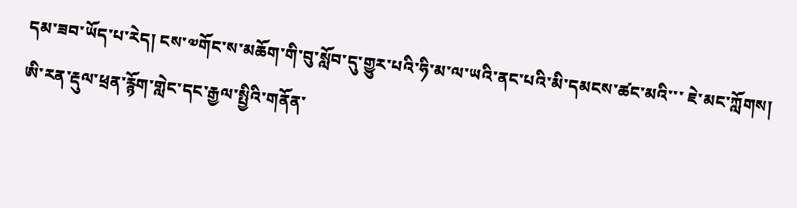དམ་ཟབ་ཡོད་པ་རེད། ངས་༧གོང་ས་མཆོག་གི་བུ་སློབ་དུ་གྱུར་པའི་ཧི་མ་ལ་ཡའི་ནང་པའི་མི་དམངས་ཚང་མའི་་་ ཇེ་མང་ཀློགས།
ཨི་རན་རྡུལ་ཕྲན་རྙོག་གླེང་དང་རྒྱལ་སྤྱིའི་གནོན་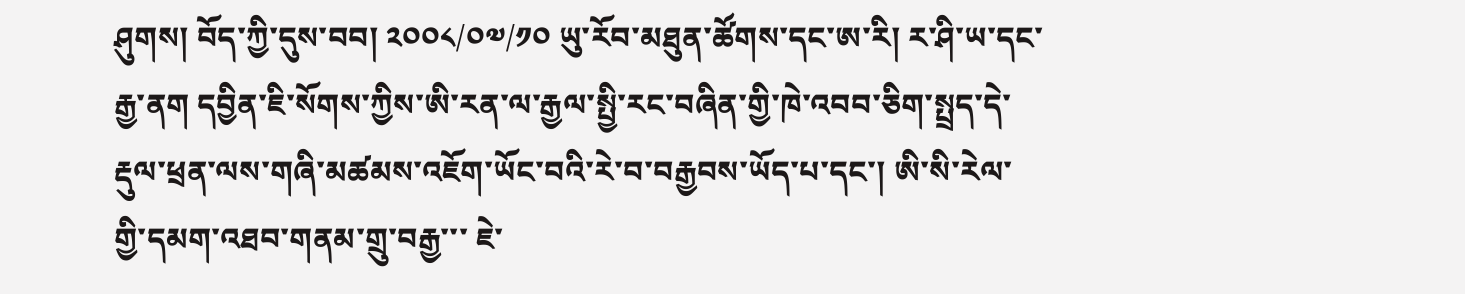ཤུགས། བོད་ཀྱི་དུས་བབ། ༢༠༠༨/༠༧/༡༠ ཡུ་རོབ་མཐུན་ཚོགས་དང་ཨ་རི། ར་ཤི་ཡ་དང་རྒྱ་ནག དབྱིན་ཇི་སོགས་ཀྱིས་ཨི་རན་ལ་རྒྱལ་སྤྱི་རང་བཞིན་གྱི་ཁེ་འབབ་ཅིག་སྤྲད་དེ་ རྡུལ་ཕྲན་ལས་གཞི་མཚམས་འཇོག་ཡོང་བའི་རེ་བ་བརྒྱབས་ཡོད་པ་དང་། ཨི་སི་རེལ་གྱི་དམག་འཐབ་གནམ་གྲུ་བརྒྱ་་་ ཇེ་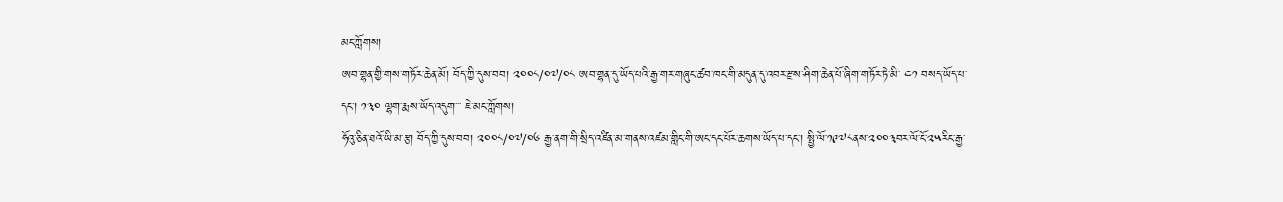མང་ཀློགས།
ཨབ་གྷན་གྱི་གས་གཏོར་ཆེན་མོ། བོད་ཀྱི་དུས་བབ། ༢༠༠༨/༠༧/༠༨ ཨབ་གྷན་དུ་ཡོད་པའི་རྒྱ་གར་གཞུང་ཚབ་ཁང་གི་མདུན་དུ་འབར་རྫས་ཤིག་ཆེན་པོ་ཞིག་གཏོར་ཏེ་མི་ ༤༡ བསད་ཡོད་པ་དང་། ༡༣༠ ལྷག་རྨས་ཡོད་འདུག་་་ ཇེ་མང་ཀློགས།
ཧོའུ་ཅིན་ཐའོ་ཡི་མ་རྩ། བོད་ཀྱི་དུས་བབ། ༢༠༠༨/༠༧/༠༦ རྒྱ་ནག་གི་སྲིད་འཛིན་མ་གནས་འཛམ་གླིང་གི་ཨང་དང་པོར་ཆགས་ཡོད་པ་དང་། སྤྱི་ལོ་༡༩༧༨ནས་༢༠༠༣བར་ལོ་ངོ་༢༥རིང་རྒྱ་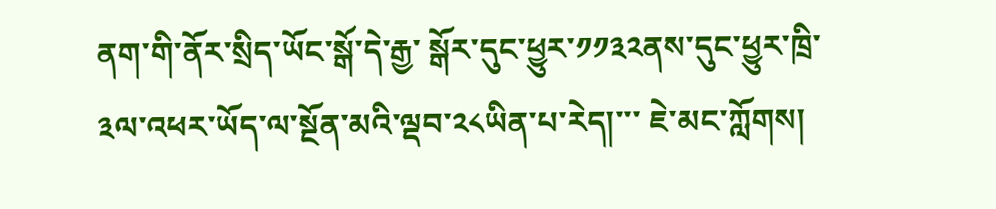ནག་གི་ནོར་སྲིད་ཡོང་སྒོ་དེ་རྒྱ་ སྒོར་དུང་ཕྱུར་༡༡༣༢ནས་དུང་ཕྱུར་ཁྲི་༣ལ་འཕར་ཡོད་ལ་སྔོན་མའི་ལྡབ་༢༨ཡིན་པ་རེད།་་་ ཇེ་མང་ཀློགས།